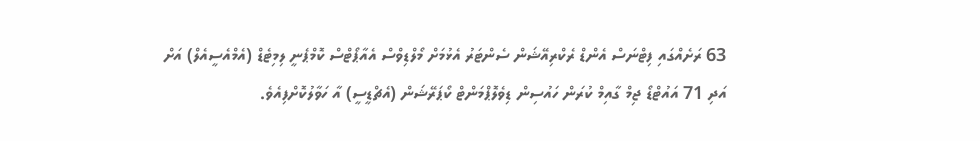63 ރަށެއްގައި ފިޓްނަސް އެންޑް ރެކްރިއޭޝަން ސެންޓަރު އެޅުމަށް މޯލްޑިވްސް އެއާޕޯޓްސް ކޮމްޕެނީ ލިމިޓެޑް (އެމްއެސީއެލް) އަށް އަދި 71 އައުޓްޑޯ ޖިމް ގާއިމް ކުރަން ހައުސިން ޑިވެލޮޕްމަންޓް ކޯޕަރޭޝަން (އެޗްޑީސީ) އާ ހަވާލުކޮށްފިއެވެ.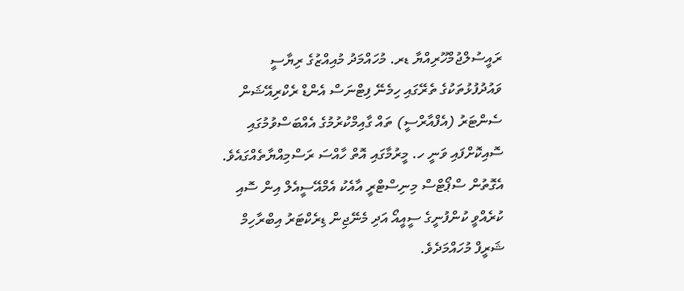ރައީސުލްޖުމްހޫރިއްޔާ ޑރ. މުހައްމަދު މުއިއްޒުގެ ރިޔާސީ ވައުދުފުޅުތަކުގެ ތެރޭގައި ހިމެނޭ ފިޓްނަސް އެންޑް ރެކްރިއޭޝަން ސެންޓަރު (އެފްއާރްސީ) ތައް ގާއިމްކުރުމުގެ އެއްބަސްވުމުގައި ސޮއިކޮށްފައި ވަނީ ހ. މީރުމާގައި އޮތް ހާއްސަ ރަސްމިއްޔާތެއްގައެވެ. އެގޮތުން ސްޕޯޓްސް މިނިސްޓްރީ އާއެކު އެމްއޭސީއެލް އިން ސޮއި ކުރެއްވީ ކުންފުނީގެ ސީއީއޯ އަދި މެނޭޖިން ޑިރެކްޓަރު އިބްރާހިމް ޝަރީފް މުހައްމަދެވެ.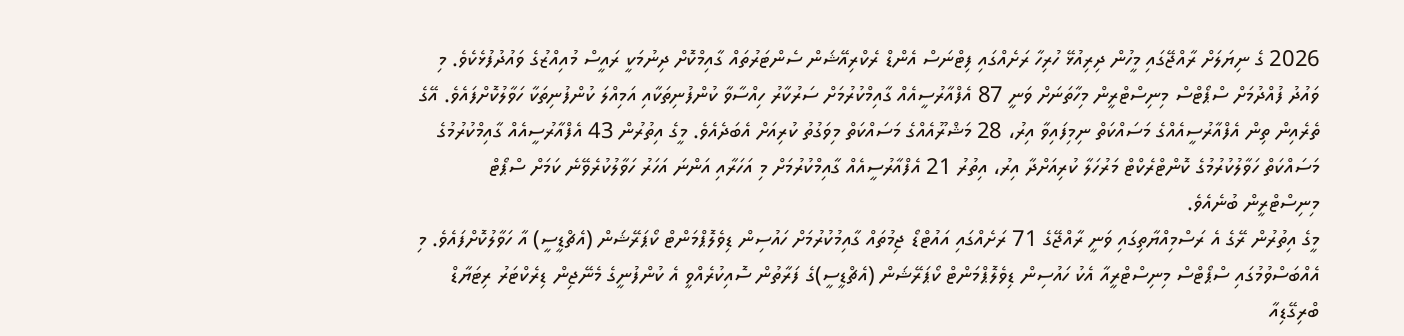2026 ގެ ނިޔަލަށް ރާއްޖޭގައި މީހުން ދިރިއުޅޭ ހުރިހާ ރަށެއްގައި ފިޓްނަސް އެންޑް ރެކްރިއޭޝަން ސެންޓަރުތައް ގާއިމްކޮށް ދިނުމަކީ ރައީސް މުއިއްޒުގެ ވައުދުފުޅެކެވެ. މި ވައުދު ފުއްދުމަށް ސްޕޯޓްސް މިނިސްޓްރީން މިހާތަނަށް ވަނީ 87 އެފްއާރުސީއެއް ގާއިމްކުރުމަށް ސަރުކާރު ހިއްސާވާ ކުންފުނިތަކާއި އަމިއްލަ ކުންފުނިތަކާ ހަވާލުކޮށްފައެވެ. އޭގެ ތެރެއިން ތިން އެފްއާރުސީއެއްގެ މަސައްކަތް ނިމިފައިވާ އިރު، 28 މަޝްރޫއެއްގެ މަސައްކަތް މިވަގުތު ކުރިއަށް އެބަދެއެވެ. މީގެ އިތުރުން 43 އެފްއާރުސީއެއް ގާއިމްކުރުމުގެ މަސައްކަތް ހަވާލުކުރުމުގެ ކޮންޓްރެކްޓް މަރުހަލާ ކުރިއަށްދާ އިރު، އިތުރު 21 އެފްއާރުސީއެއް ގާއިމްކުރުމަށް މި އަހަރާއި އަންނަ އަހަރު ހަވާލުކުރެވޭނެ ކަމަށް ސްޕޯޓް މިނިސްޓްރީން ބުނެއެވެ.
މީގެ އިތުރުން ރޭގެ އެ ރަސްމިއްޔާތިގައި ވަނީ ރާއްޖޭގެ 71 ރަށެއްގައި އައުޓްޑޯ ޖިމުތައް ގާއިމުކުރުމަށް ހައުސިން ޑިވެލޮޕްމަންޓް ކޯޕަރޭޝަން (އެޗްޑީސީ) އާ ހަވާލުކޮށްފައެވެ. މި އެއްބަސްވުމުގައި ސްޕޯޓްސް މިނިސްޓްރީއާ އެކު ހައުސިން ޑިވެލޮޕްމަންޓް ކޯޕަރޭޝަން (އެޗްޑީސީ)ގެ ފަރާތުން ސޮއިކުރެއްވީ އެ ކުންފުނީގެ މެނޭޖިން ޑިރެކްޓަރު ރިޓަޔާޑް ބްރިގޭޑިއާ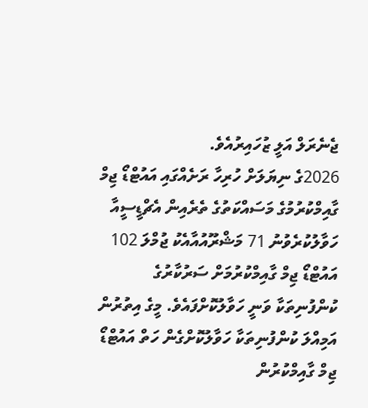ޖެނެރަލް އަލީ ޒުހައިރުއެވެ.
2026ގެ ނިޔަލަށް ހުރިހާ ރަށެއްގައި އައުޓްޑޯ ޖިމް ގާއިމްކުރުމުގެ މަސައްކަތުގެ ތެރެއިން އެޗްޑީސީއާ ހަވާލުކުރެވުނު 71 މަޝްރޫއުއާއެކު ޖުމްލަ 102 އައުޓްޑޯ ޖިމް ގާއިމްކުރުމަށް ސަރުކާރުގެ ކުންފުނިތަކާ ވަނީ ހަވާލުކޮށްފައެވެ. މީގެ އިތުރުން އަމިއްލަ ކުންފުނިތަކާ ހަވާލުކޮށްގެން ހަތް އައުޓްޑޯ ޖިމް ގާއިމްކުރުން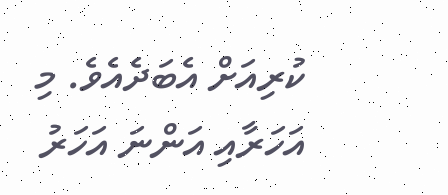ކުރިއަށް އެބަދެއެވެ. މި އަހަރާއި އަންނަ އަހަރު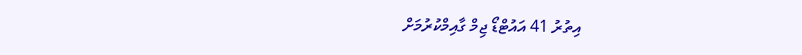އިތުރު 41 އައުޓްޑޯ ޖިމް ގާއިމްކުރުމަށް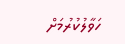ހަވާލުކުރުމަށް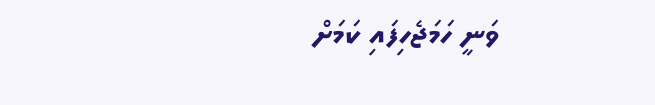ވަނީ ހަމަޖެހިފައި ކަމަށް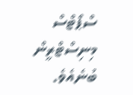ސްޕޯޓްސް މިނިސްޓްރީން ބުނެއެވެ.